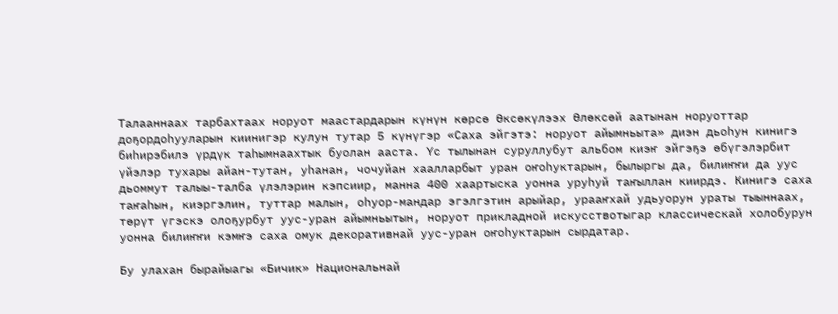Талааннаах тарбахтаах норуот маастардарын күнүн көрсө Өксөкүлээх Өлөксөй аатынан норуоттар доҕордоһууларын киинигэр кулун тутар 5 күнүгэр «Саха эйгэтэ: норуот айымньыта» диэн дьоһун кинигэ биһирэбилэ үрдүк таһымнаахтык буолан ааста. Үс тылынан суруллубут альбом киэҥ эйгэҕэ өбүгэлэрбит үйэлэр тухары айан-тутан, уһанан, чочуйан хаалларбыт уран оҥоһуктарын, былыргы да, билиҥҥи да уус дьоммут талыы-талба үлэлэрин кэпсиир, манна 400 хаартыска уонна уруһуй таҥыллан киирдэ. Кинигэ саха таҥаһын, киэргэлин, туттар малын, оһуор-мандар эгэлгэтин арыйар, урааҥхай удьуорун ураты тыыннаах, төрүт үгэскэ олоҕурбут уус-уран айымньытын, норуот прикладной искусствотыгар классическай холобурун уонна билиҥҥи кэмҥэ саха омук декоративнай уус-уран оҥоһуктарын сырдатар.

Бу улахан бырайыагы «Бичик» Национальнай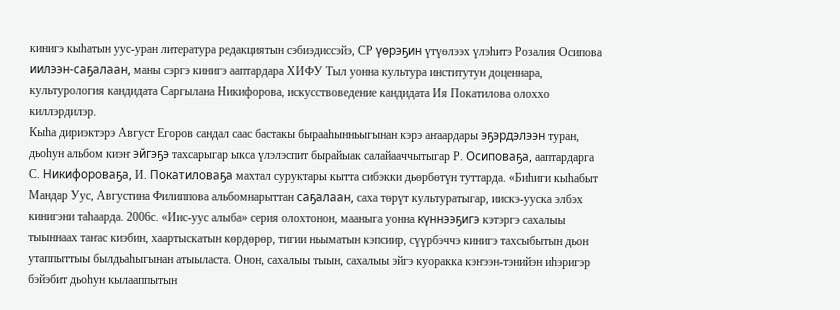кинигэ кыһатын уус-уран литература редакциятын сэбиэдиссэйэ, СР үөрэҕин үтүөлээх үлэһитэ Розалия Осипова иилээн-саҕалаан, маны сэргэ кинигэ ааптардара ХИФУ Тыл уонна культура институтун доценнара, культурология кандидата Саргылана Никифорова, искусствоведение кандидата Ия Покатилова олоххо киллэрдилэр.
Кыһа дириэктэрэ Август Егоров сандал саас бастакы бырааһынньыгынан кэрэ аҥаардары эҕэрдэлээн туран, дьоһун альбом киэҥ эйгэҕэ тахсарыгар ыкса үлэлэспит бырайыак салайааччытыгар Р. Осиповаҕа, ааптардарга С. Никифороваҕа, И. Покатиловаҕа махтал суруктары кытта сибэкки дьөрбөтүн туттарда. «Биһиги кыһабыт Мандар Уус, Августина Филиппова альбомнарыттан саҕалаан, саха төрүт культуратыгар, иискэ-ууска элбэх кинигэни таһаарда. 2006с. «Иис-уус алыба» серия олохтонон, мааныга уонна күннээҕигэ кэтэргэ сахалыы тыыннаах таҥас киэбин, хаартыскатын көрдөрөр, тигии ньыматын кэпсиир, сүүрбэччэ кинигэ тахсыбытын дьон утаппыттыы былдьаһыгынан атыыласта. Онон, сахалыы тыын, сахалыы эйгэ куоракка кэҥээн-тэнийэн иһэригэр бэйэбит дьоһун кылааппытын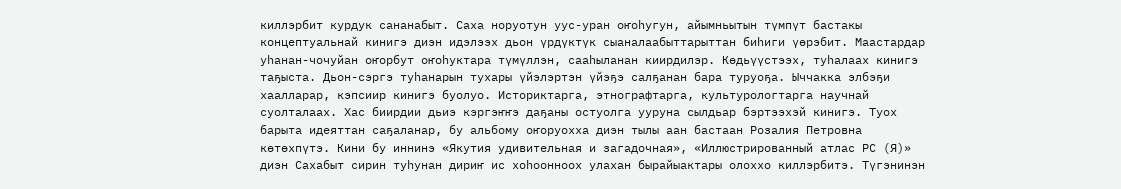киллэрбит курдук сананабыт. Саха норуотун уус-уран оҥоһугун, айымньытын түмпүт бастакы концептуальнай кинигэ диэн идэлээх дьон үрдүктүк сыаналаабыттарыттан биһиги үөрэбит. Маастардар уһанан-чочуйан оҥорбут оҥоһуктара түмүллэн, сааһыланан киирдилэр. Көдьүүстээх, туһалаах кинигэ таҕыста. Дьон-сэргэ туһанарын тухары үйэлэртэн үйэҕэ салҕанан бара туруоҕа. Ыччакка элбэҕи хаалларар, кэпсиир кинигэ буолуо. Историктарга, этнографтарга, культурологтарга научнай суолталаах. Хас биирдии дьиэ кэргэҥҥэ даҕаны остуолга ууруна сылдьар бэртээхэй кинигэ. Туох барыта идеяттан саҕаланар, бу альбому оҥоруохха диэн тылы аан бастаан Розалия Петровна көтөхпүтэ. Кини бу иннинэ «Якутия удивительная и загадочная», «Иллюстрированный атлас РС (Я)» диэн Сахабыт сирин туһунан дириҥ ис хоһоонноох улахан бырайыактары олоххо киллэрбитэ. Түгэнинэн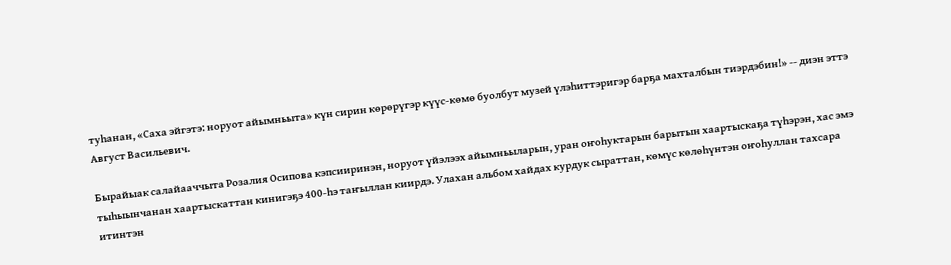туһанан, «Саха эйгэтэ: норуот айымньыта» күн сирин көрөрүгэр күүс-көмө буолбут музей үлэһиттэригэр барҕа махталбын тиэрдэбин!» -- диэн эттэ Август Васильевич.

Бырайыак салайааччыта Розалия Осипова кэпсииринэн, норуот үйэлээх айымньыларын, уран оҥоһуктарын барытын хаартыскаҕа түһэрэн, хас эмэ тыһыынчанан хаартыскаттан кинигэҕэ 400-һэ таҥыллан киирдэ. Улахан альбом хайдах курдук сыраттан, көмүс көлөһүнтэн оҥоһуллан тахсара итинтэн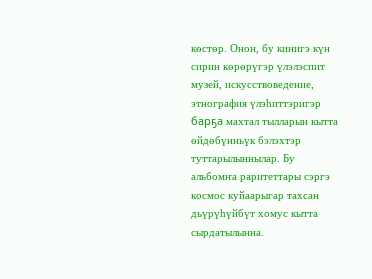көстөр. Онон, бу кинигэ күн сирин көрөрүгэр үлэлэспит музей, искусствоведение, этнография үлэһиттэригэр барҕа махтал тылларын кытта өйдөбүнньүк бэлэхтэр туттарылыннылар. Бу альбомҥа раритеттары сэргэ космос куйаарыгар тахсан дьүрүһүйбүт хомус кытта сырдатылынна.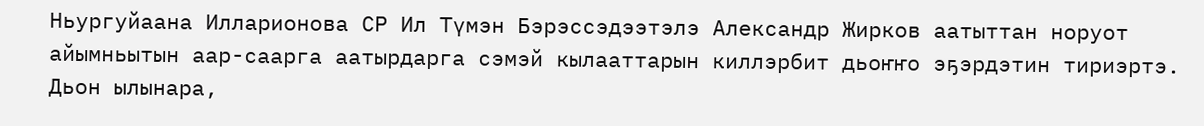Ньургуйаана Илларионова СР Ил Түмэн Бэрэссэдээтэлэ Александр Жирков аатыттан норуот айымньытын аар-саарга аатырдарга сэмэй кылааттарын киллэрбит дьоҥҥо эҕэрдэтин тириэртэ. Дьон ылынара,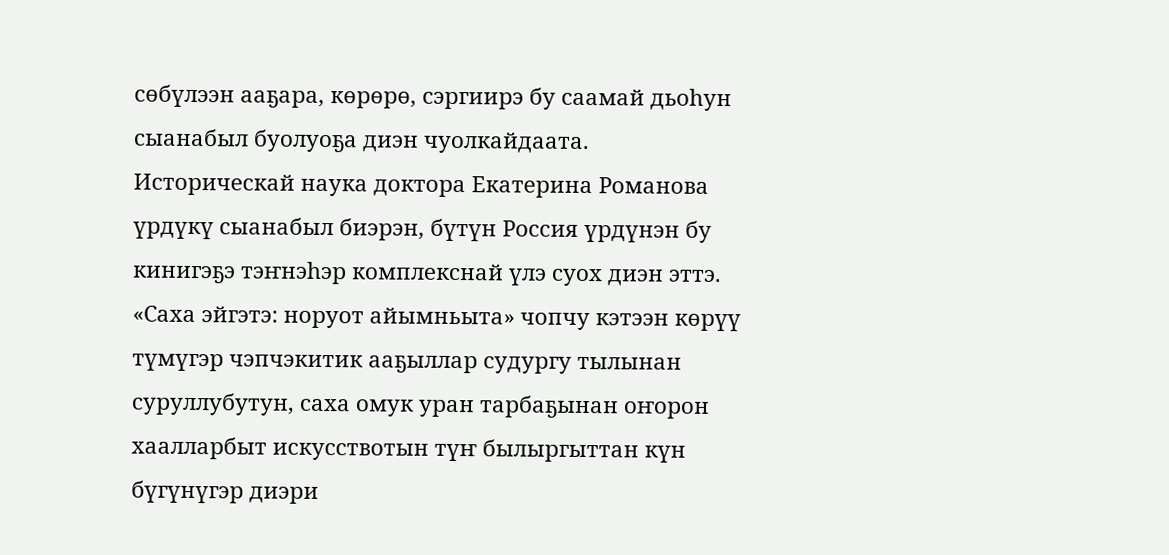сөбүлээн ааҕара, көрөрө, сэргиирэ бу саамай дьоһун сыанабыл буолуоҕа диэн чуолкайдаата.
Историческай наука доктора Екатерина Романова үрдүкү сыанабыл биэрэн, бүтүн Россия үрдүнэн бу кинигэҕэ тэҥнэһэр комплекснай үлэ суох диэн эттэ. «Саха эйгэтэ: норуот айымньыта» чопчу кэтээн көрүү түмүгэр чэпчэкитик ааҕыллар судургу тылынан суруллубутун, саха омук уран тарбаҕынан оҥорон хаалларбыт искусствотын түҥ былыргыттан күн бүгүнүгэр диэри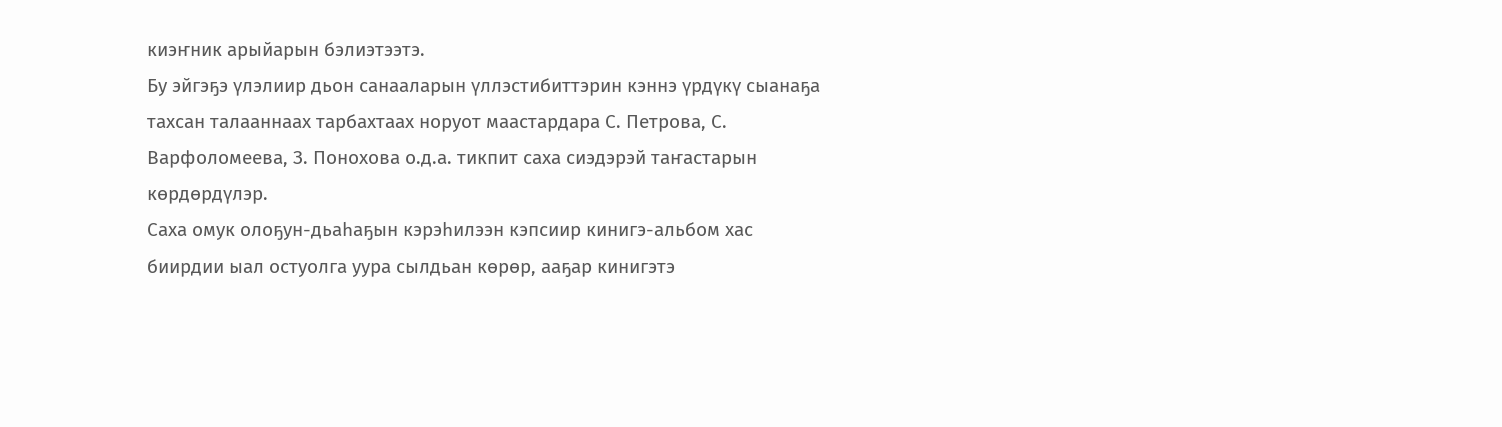киэҥник арыйарын бэлиэтээтэ.
Бу эйгэҕэ үлэлиир дьон санааларын үллэстибиттэрин кэннэ үрдүкү сыанаҕа тахсан талааннаах тарбахтаах норуот маастардара С. Петрова, С. Варфоломеева, З. Понохова о.д.а. тикпит саха сиэдэрэй таҥастарын көрдөрдүлэр.
Саха омук олоҕун-дьаһаҕын кэрэһилээн кэпсиир кинигэ-альбом хас биирдии ыал остуолга уура сылдьан көрөр, ааҕар кинигэтэ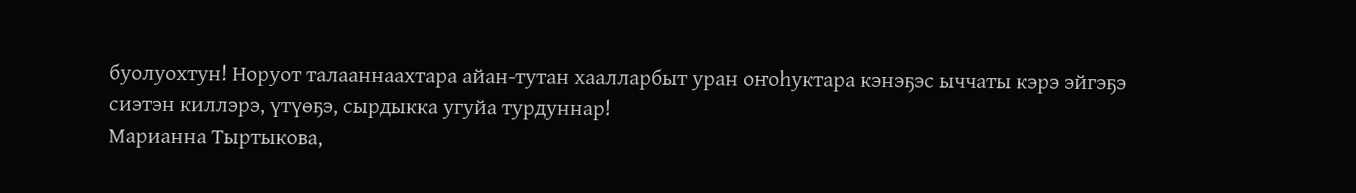буолуохтун! Норуот талааннаахтара айан-тутан хаалларбыт уран оҥоһуктара кэнэҕэс ыччаты кэрэ эйгэҕэ сиэтэн киллэрэ, үтүөҕэ, сырдыкка угуйа турдуннар!
Марианна Тыртыкова,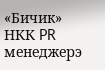«Бичик» НКК PR менеджерэ